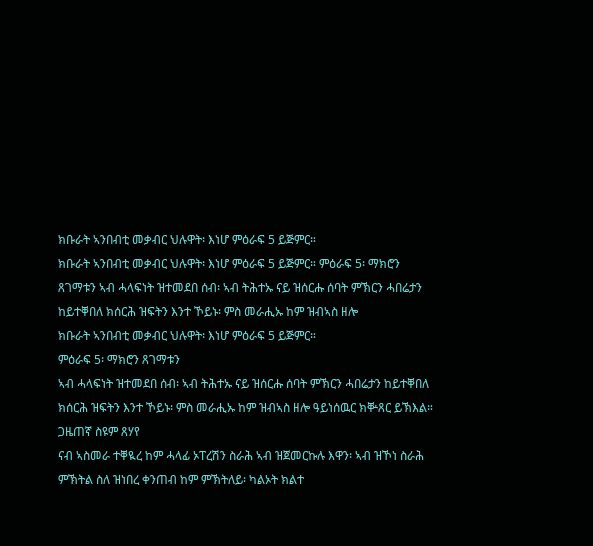ክቡራት ኣንበብቲ መቃብር ህሉዋት፡ እነሆ ምዕራፍ 5 ይጅምር።
ክቡራት ኣንበብቲ መቃብር ህሉዋት፡ እነሆ ምዕራፍ 5 ይጅምር። ምዕራፍ 5፡ ማክሮን ጸገማቱን ኣብ ሓላፍነት ዝተመደበ ሰብ፡ ኣብ ትሕተኡ ናይ ዝሰርሑ ሰባት ምኽርን ሓበሬታን ከይተቐበለ ክሰርሕ ዝፍትን እንተ ኾይኑ፡ ምስ መራሒኡ ከም ዝብኣስ ዘሎ
ክቡራት ኣንበብቲ መቃብር ህሉዋት፡ እነሆ ምዕራፍ 5 ይጅምር።
ምዕራፍ 5፡ ማክሮን ጸገማቱን
ኣብ ሓላፍነት ዝተመደበ ሰብ፡ ኣብ ትሕተኡ ናይ ዝሰርሑ ሰባት ምኽርን ሓበሬታን ከይተቐበለ ክሰርሕ ዝፍትን እንተ ኾይኑ፡ ምስ መራሒኡ ከም ዝብኣስ ዘሎ ዓይነሰዉር ክቝጸር ይኽእል።
ጋዜጠኛ ስዩም ጸሃየ
ናብ ኣስመራ ተቐዪረ ከም ሓላፊ ኦፐረሽን ስራሕ ኣብ ዝጀመርኩሉ እዋን፡ ኣብ ዝኾነ ስራሕ ምኽትል ስለ ዝነበረ ቀንጠብ ከም ምኽትለይ፡ ካልኦት ክልተ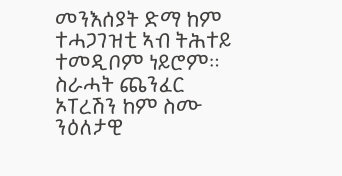መንእሰያት ድማ ከም ተሓጋገዝቲ ኣብ ትሕተይ ተመዲቦም ነይሮም። ስራሓት ጨንፈር ኦፐረሽን ከም ስሙ ንዕለታዊ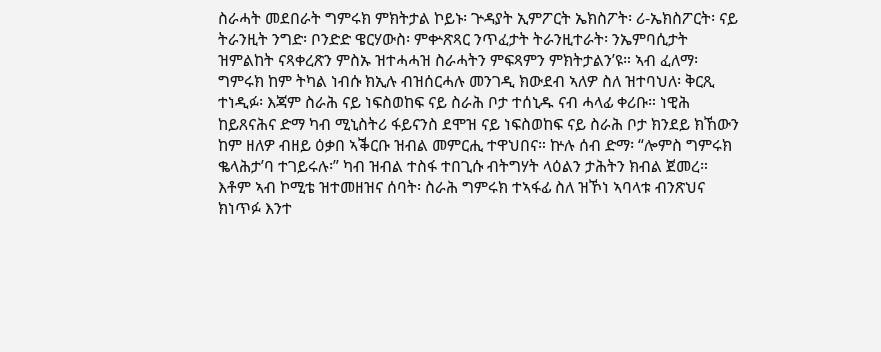ስራሓት መደበራት ግምሩክ ምክትታል ኮይኑ፡ ጕዳያት ኢምፖርት ኤክስፖት፡ ሪ-ኤክስፖርት፡ ናይ ትራንዚት ንግድ፡ ቦንድድ ዌርሃውስ፡ ምቍጽጻር ንጥፈታት ትራንዚተራት፡ ንኤምባሲታት ዝምልከት ናጻቀረጽን ምስኡ ዝተሓሓዝ ስራሓትን ምፍጻምን ምክትታልን’ዩ። ኣብ ፈለማ፡ ግምሩክ ከም ትካል ነብሱ ክኢሉ ብዝሰርሓሉ መንገዲ ክውደብ ኣለዎ ስለ ዝተባህለ፡ ቅርጺ ተነዲፉ፡ እጃም ስራሕ ናይ ነፍስወከፍ ናይ ስራሕ ቦታ ተሰኒዱ ናብ ሓላፊ ቀሪቡ። ነዊሕ ከይጸናሕና ድማ ካብ ሚኒስትሪ ፋይናንስ ደሞዝ ናይ ነፍስወከፍ ናይ ስራሕ ቦታ ክንደይ ክኸውን ከም ዘለዎ ብዘይ ዕቃበ ኣቕርቡ ዝብል መምርሒ ተዋህበና። ኵሉ ሰብ ድማ፡ “ሎምስ ግምሩክ ቈላሕታ’ባ ተገይሩሉ፡” ካብ ዝብል ተስፋ ተበጊሱ ብትግሃት ላዕልን ታሕትን ክብል ጀመረ። እቶም ኣብ ኮሚቴ ዝተመዘዝና ሰባት፡ ስራሕ ግምሩክ ተኣፋፊ ስለ ዝኾነ ኣባላቱ ብንጽህና ክነጥፉ እንተ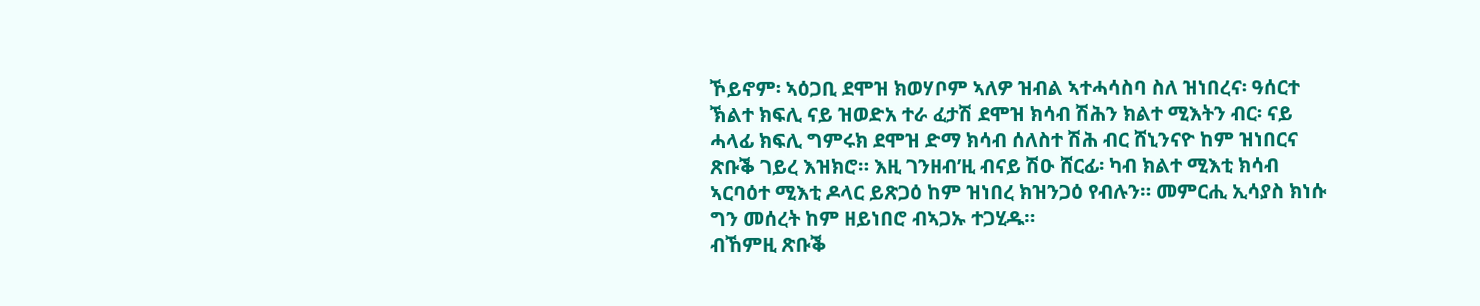ኾይኖም፡ ኣዕጋቢ ደሞዝ ክወሃቦም ኣለዎ ዝብል ኣተሓሳስባ ስለ ዝነበረና፡ ዓሰርተ ኽልተ ክፍሊ ናይ ዝወድአ ተራ ፈታሽ ደሞዝ ክሳብ ሽሕን ክልተ ሚእትን ብር፡ ናይ ሓላፊ ክፍሊ ግምሩክ ደሞዝ ድማ ክሳብ ሰለስተ ሽሕ ብር ሸኒንናዮ ከም ዝነበርና ጽቡቕ ገይረ እዝክሮ። እዚ ገንዘብ’ዚ ብናይ ሽዑ ሸርፊ፡ ካብ ክልተ ሚእቲ ክሳብ ኣርባዕተ ሚእቲ ዶላር ይጽጋዕ ከም ዝነበረ ክዝንጋዕ የብሉን። መምርሒ ኢሳያስ ክነሱ ግን መሰረት ከም ዘይነበሮ ብኣጋኡ ተጋሂዱ።
ብኸምዚ ጽቡቕ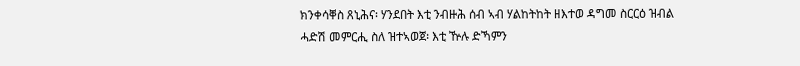ክንቀሳቐስ ጸኒሕና፡ ሃንደበት እቲ ንብዙሕ ሰብ ኣብ ሃልከትከት ዘእተወ ዳግመ ስርርዕ ዝብል ሓድሽ መምርሒ ስለ ዝተኣወጀ፡ እቲ ዅሉ ድኻምን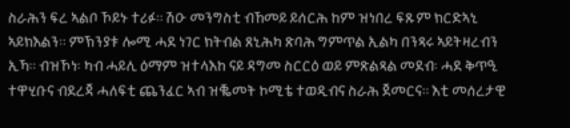ስራሕን ፍረ ኣልቦ ኾይኑ ተሪፉ። ሽዑ መንግስቲ ብኸመይ ይሰርሕ ከም ዝነበረ ፍጹም ክርድኣኒ ኣይክእልን። ምኽንያቱ ሎሚ ሓደ ነገር ክትብል ጸኒሕካ ጽባሕ ግምጥል ኢልካ በንጻሩ ኣይትዛረብን ኢኻ። ብዝኾነ፡ ካብ ሓይሊ ዕማም ዝተላእከ ናይ ዳግመ ስርርዕ ወይ ምጽልጻል መደብ፡ ሓደ ቅጥዒ ተዋሂቡና ብደረጃ ሓለፍቲ ጨንፈር ኣብ ዝቘመት ኮሚቴ ተወዲብና ስራሕ ጀመርና። እቲ መሰረታዊ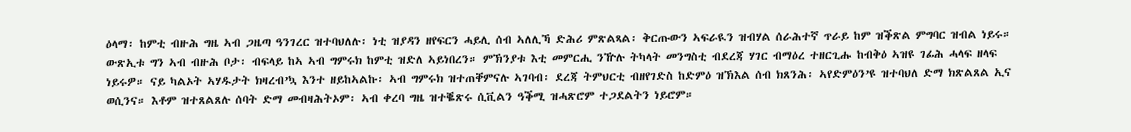ዕላማ፡ ከምቲ ብዙሕ ግዜ ኣብ ጋዜጣ ዓንገረር ዝተባህለሉ፡ ነቲ ዝያዳን ዘየፍርን ሓይሊ ሰብ ኣለሊኻ ድሕሪ ምጽልጻል፡ ቅርጡውን ኣፍራዪን ዝብሃል ሰራሕተኛ ጥራይ ከም ዝቕጽል ምግባር ዝብል ነይሩ። ውጽኢቱ ግን ኣብ ብዙሕ ቦታ፡ ብፍላይ ከኣ ኣብ ግምሩክ ከምቲ ዝድለ ኣይነበረን። ምኽንያቱ እቲ መምርሒ ንዅሉ ትካላት መንግስቲ ብደረጃ ሃገር ብማዕረ ተዘርጊሑ ከብቅዕ ኣዝዩ ገፊሕ ሓላፍ ዘላፍ ነይሩዎ። ናይ ካልኦት ኣሃዱታት ክዛረብ’ኳ እንተ ዘይከኣልኩ፡ ኣብ ግምሩክ ዝተጠቐምናሉ ኣገባብ፡ ደረጃ ትምህርቲ ብዘየገድስ ከድምዕ ዝኽእል ሰብ ክጸንሕ፡ ኣየድምዕን’ዩ ዝተባህለ ድማ ክጽልጸል ኢና ወሲንና። እቶም ዝተጸልጸሉ ሰባት ድማ መብዛሕትኦም፡ ኣብ ቀረባ ግዜ ዝተቘጽሩ ሲቪልን ዓቕሚ ዝሓጽሮም ተጋደልትን ነይሮም።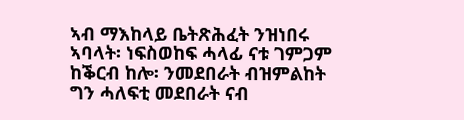ኣብ ማእከላይ ቤትጽሕፈት ንዝነበሩ ኣባላት፡ ነፍስወከፍ ሓላፊ ናቱ ገምጋም ከቕርብ ከሎ፡ ንመደበራት ብዝምልከት ግን ሓለፍቲ መደበራት ናብ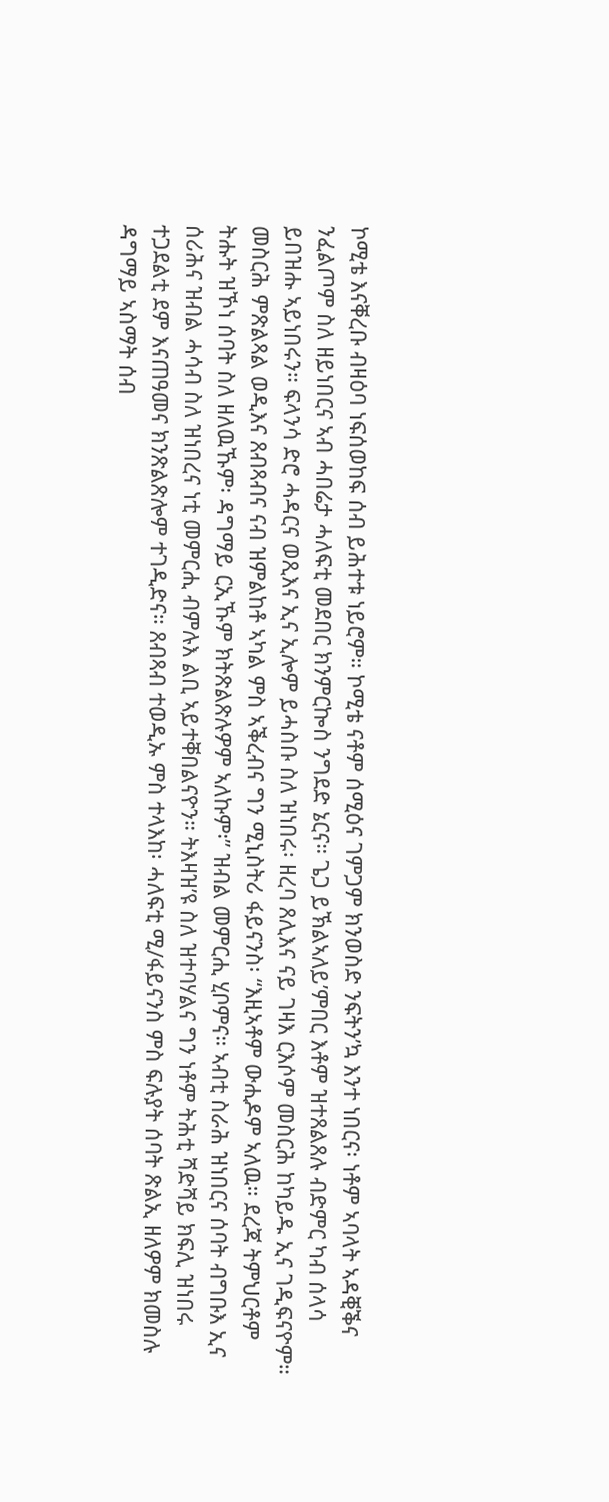ኮሚቴ እናቐረቡ ብዛዕባ ነፍሰወከፍ ሰብ ይሕተቱ ነይሮም። ኮሚቴ ናቶም ሰሚዕና ገምጋም ክንወስድ ንፍትን’ኳ እንተ ነበርና፡ ነቶም ኣባላት ኣዳቒቕና ንፈልጦም ስለ ዘይነበርና ኣብ ሓበሬታ ሓለፍቲ መደበር ክንምርኰስ ንግደድ ኔርና። ጌጋ ይኽልኣለይ’ምበር እቶም ዝተጸልጸሉ ብድምር ካብ ሰላሳ ይበዝሑ ኣይነበሩን። ፍላንሳ ድሮ ሓዳርና ወጺእና ኢና ኢሎም ይሓስቡ ስለ ዝነበሩ፡ ዘረባ ጸሊእና ናይ ገዛእ ርእሶም መስርሕ ከካይዱ ኢና ገዲፍናዮም። መስርሕ ምጽልጻል ወዲእና ጸብጻብና ናብ ዝምልከቶ ኣካል ምስ ኣቕረብና ግን ሚኒስትሪ ፋይናንስ፡ “እዚኣቶም ውሒዶም ኣለዉ። ደረጃ ትምህርቶም ትሑት ዝኾነ ሰባት ስለ ዘለዉኹም፡ ዳግማይ ርኢኹም ክትጽልጽሉዎም ኣለኩም፡” ዝብል መምርሒ ሂቦምና። ኣብቲ ስራሕ ዝነበርና ሰባት ብግቡእ ኢና ሰሪሕና ዝብል ሓሳብ ስለ ዝነበረና ነቲ መምርሒ ብምሉእ ልቢ ኣይተቐበልናዮን። ትእዛዝ’ዩ ስለ ዝተባሃልና ግን ነቶም ትሕቲ ሻድሻይ ክፍሊ ዝነበሩ ተጋደልቲ ደም እናጠዓመና ክንጽልጽሎም ተገዲድና። ጸብጻብ ተወዲኡ ምስ ተላእከ፡ ሓለፍቲ ሚ/ፋይናንስ ምስ ፍሉያት ሰባት ጽልኢ ዘለዎም ክመስሉ ዳግማይ ኣስማት ሰብ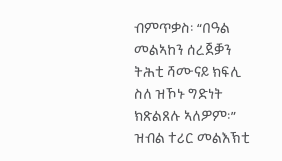ብምጥቃስ፡ “በዓል መልኣከን ሰረጀቓን ትሕቲ ሻሙናይ ክፍሊ ስለ ዝኾኑ ግድነት ክጽልጸሉ ኣለዎም፡” ዝብል ተሪር መልእኽቲ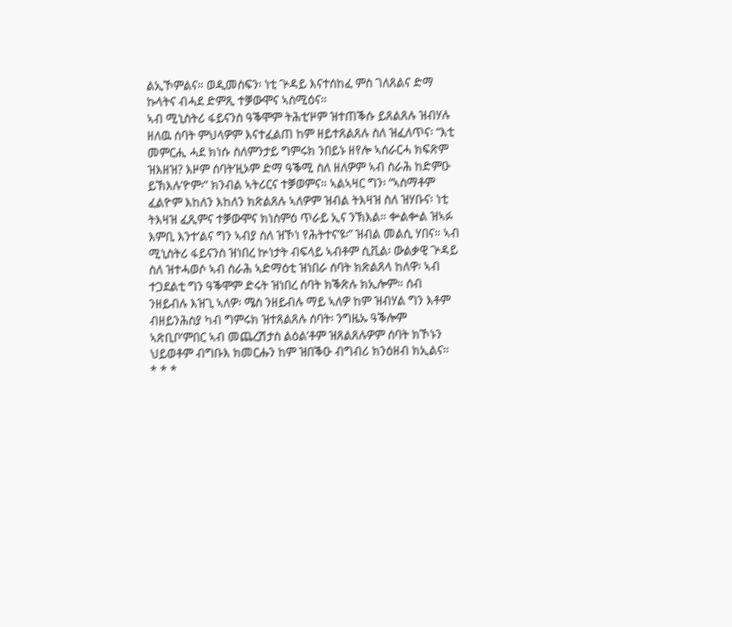ልኢኾምልና። ወዲመስፍን፡ ነቲ ጕዳይ እናተሰከፈ ምስ ገለጸልና ድማ ኩላትና ብሓደ ድምጺ ተቓውሞና ኣስሚዕና።
ኣብ ሚኒስትሪ ፋይናንስ ዓቕሞም ትሕቲ’ዞም ዝተጠቕሱ ይጸልጸሉ ዝብሃሉ ዘለዉ ሰባት ምህላዎም እናተፈልጠ ከም ዘይተጸልጸሉ ስለ ዝፈለጥና፡ “እቲ መምርሒ ሓደ ክነሱ ስለምንታይ ግምሩክ ንበይኑ ዘየሎ ኣሰራርሓ ክፍጽም ዝእዘዝ? እዞም ሰባት’ዚኦም ድማ ዓቕሚ ስለ ዘለዎም ኣብ ስራሕ ከድምዑ ይኽእሉ’ዮም፡” ክንብል ኣትሪርና ተቓወምና። ኣልኣዛር ግን፡ “ኣስማቶም ፈልዮም እከለን እከለን ክጽልጸሉ ኣለዎም ዝብል ትእዛዝ ስለ ዝሃቡና፡ ነቲ ትእዛዝ ፈጺምና ተቓውሞና ክነስምዕ ጥራይ ኢና ንኽእል። ቍልቍል ዝኣፉ እምቢ እንተ’ልና ግን ኣብያ ስለ ዝኾነ የሕትተና’ዩ፡” ዝብል መልሲ ሃበና። ኣብ ሚኒስትሪ ፋይናንስ ዝነበረ ኵነታት ብፍላይ ኣብቶም ሲቪል፡ ውልቃዊ ጕዳይ ስለ ዝተሓወሶ ኣብ ስራሕ ኣድማዕቲ ዝነበራ ሰባት ክጽልጸላ ከለዋ፡ ኣብ ተጋደልቲ ግን ዓቕሞም ድሩት ዝነበረ ሰባት ክቕጽሉ ክኢሎም። ሰብ ንዘይብሉ እዝጊ ኣለዎ፡ ሜስ ንዘይብሉ ማይ ኣለዎ ከም ዝብሃል ግን እቶም ብዘይንሕስያ ካብ ግምሩክ ዝተጸልጸሉ ሰባት፡ ንግዜኡ ዓቕሎም ኣጽቢቦ’ምበር ኣብ መጨረሽታስ ልዕል’ቶም ዝጸልጸሉዎም ሰባት ክኾኑን ህይወቶም ብግቡእ ክመርሑን ከም ዝበቕዑ ብግብሪ ክንዕዘብ ክኢልና።
* * *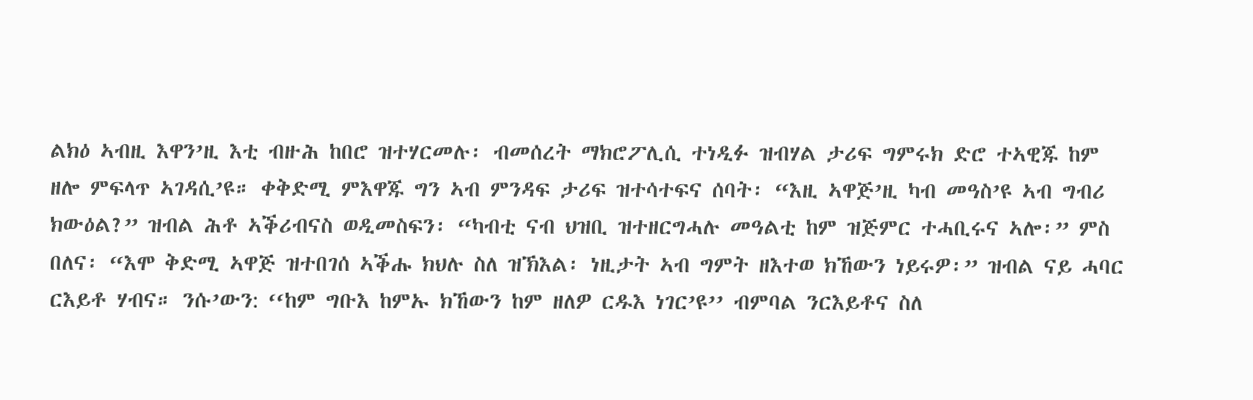ልክዕ ኣብዚ እዋን’ዚ እቲ ብዙሕ ከበሮ ዝተሃርመሉ፡ ብመሰረት ማክሮፖሊሲ ተነዲፉ ዝብሃል ታሪፍ ግምሩክ ድሮ ተኣዊጁ ከም ዘሎ ምፍላጥ ኣገዳሲ’ዩ። ቀቅድሚ ምእዋጁ ግን ኣብ ምንዳፍ ታሪፍ ዝተሳተፍና ሰባት፡ “እዚ ኣዋጅ’ዚ ካብ መዓስ’ዩ ኣብ ግብሪ ክውዕል?” ዝብል ሕቶ ኣቕሪብናስ ወዲመስፍን፡ “ካብቲ ናብ ህዝቢ ዝተዘርግሓሉ መዓልቲ ከም ዝጅምር ተሓቢሩና ኣሎ፡” ምስ በለና፡ “እሞ ቅድሚ ኣዋጅ ዝተበገሰ ኣቕሑ ክህሉ ስለ ዝኽእል፡ ነዚታት ኣብ ግምት ዘእተወ ክኸውን ነይሩዎ፡” ዝብል ናይ ሓባር ርእይቶ ሃብና። ንሱ’ውን: ‘‘ከም ግቡእ ከምኡ ክኸውን ከም ዘለዎ ርዱእ ነገር’ዩ’’ ብምባል ንርእይቶና ስለ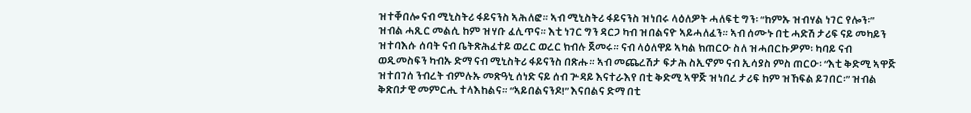ዝተቐበሎ ናብ ሚኒስትሪ ፋይናንስ ኣሕለፎ። ኣብ ሚኒስትሪ ፋይናንስ ዝነበሩ ላዕለዎት ሓለፍቲ ግን፡ “ከምኡ ዝብሃል ነገር የሎን፡” ዝብል ሓጺር መልሲ ከም ዝሃቡ ፈሊጥና። እቲ ነገር ግን ዳርጋ ካብ ዝበልናዮ ኣይሓለፈን። ኣብ ሰሙኑ በቲ ሓድሽ ታሪፍ ናይ መካይን ዝተባእሱ ሰባት ናብ ቤትጽሕፈተይ ወረር ወረር ክብሉ ጀመሩ። ናብ ላዕለዋይ ኣካል ክጠርዑ ስለ ዝሓበርኩዎም፡ ካባይ ናብ ወዲመስፍን ካብኡ ድማ ናብ ሚኒስትሪ ፋይናንስ በጽሑ። ኣብ መጨረሽታ ፍታሕ ስኢኖም ናብ ኢሳያስ ምስ ጠርዑ፡ “እቲ ቅድሚ ኣዋጅ ዝተበገሰ ንብረት ብምሉኡ መጽዓኒ ሰነድ ናይ ሰብ ጕዳይ እናተራእየ በቲ ቅድሚ ኣዋጅ ዝነበረ ታሪፍ ከም ዝኸፍል ይገበር፡” ዝብል ቅጽበታዊ መምርሒ ተላእከልና። “ኣይበልናንዶ!” እናበልና ድማ በቲ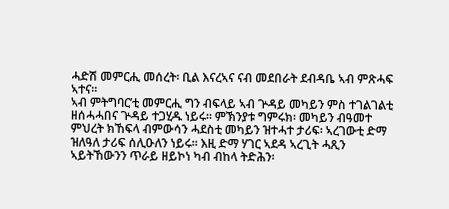ሓድሽ መምርሒ መሰረት፡ ቢል እናረኣና ናብ መደበራት ደብዳቤ ኣብ ምጽሓፍ ኣተና።
ኣብ ምትግባር’ቲ መምርሒ ግን ብፍላይ ኣብ ጕዳይ መካይን ምስ ተገልገልቲ ዘሰሓሓበና ጕዳይ ተጋሂዱ ነይሩ። ምኽንያቱ ግምሩክ፡ መካይን ብዓመተ ምህረት ክኸፍላ ብምውሳን ሓደስቲ መካይን ዝተሓተ ታሪፍ፡ ኣረገውቲ ድማ ዝለዓለ ታሪፍ ሰሊዑለን ነይሩ። እዚ ድማ ሃገር ኣደዳ ኣረጊት ሓጺን ኣይትኸውንን ጥራይ ዘይኮነ ካብ ብከላ ትድሕን፡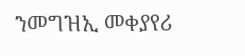ንመግዝኢ መቀያየሪ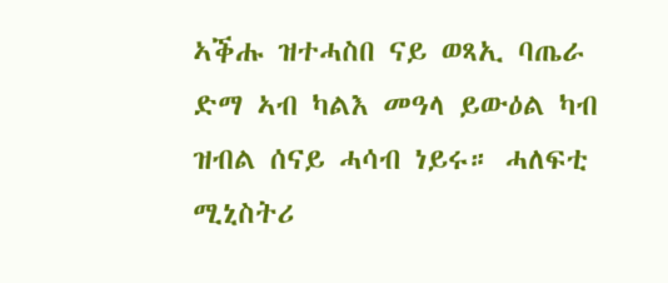ኣቕሑ ዝተሓስበ ናይ ወጻኢ ባጤራ ድማ ኣብ ካልእ መዓላ ይውዕል ካብ ዝብል ሰናይ ሓሳብ ነይሩ። ሓለፍቲ ሚኒስትሪ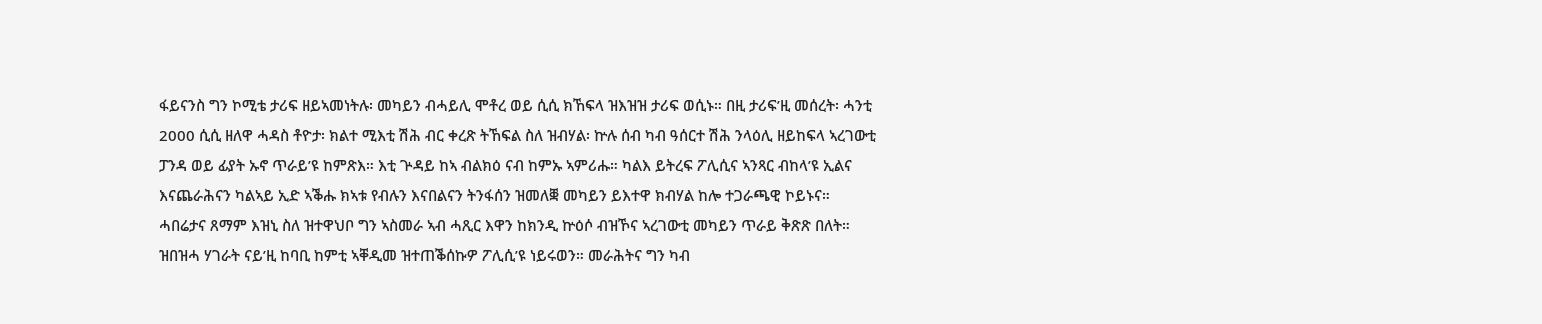ፋይናንስ ግን ኮሚቴ ታሪፍ ዘይኣመነትሉ፡ መካይን ብሓይሊ ሞቶረ ወይ ሲሲ ክኸፍላ ዝእዝዝ ታሪፍ ወሲኑ። በዚ ታሪፍ’ዚ መሰረት፡ ሓንቲ 2000 ሲሲ ዘለዋ ሓዳስ ቶዮታ፡ ክልተ ሚእቲ ሽሕ ብር ቀረጽ ትኸፍል ስለ ዝብሃል፡ ኵሉ ሰብ ካብ ዓሰርተ ሽሕ ንላዕሊ ዘይከፍላ ኣረገውቲ ፓንዳ ወይ ፊያት ኡኖ ጥራይ’ዩ ከምጽእ። እቲ ጕዳይ ከኣ ብልክዕ ናብ ከምኡ ኣምሪሑ። ካልእ ይትረፍ ፖሊሲና ኣንጻር ብከላ’ዩ ኢልና እናጨራሕናን ካልኣይ ኢድ ኣቕሑ ክኣቱ የብሉን እናበልናን ትንፋሰን ዝመለቛ መካይን ይእተዋ ክብሃል ከሎ ተጋራጫዊ ኮይኑና።
ሓበሬታና ጸማም እዝኒ ስለ ዝተዋህቦ ግን ኣስመራ ኣብ ሓጺር እዋን ከክንዲ ኵዕሶ ብዝኾና ኣረገውቲ መካይን ጥራይ ቅጽጽ በለት። ዝበዝሓ ሃገራት ናይ’ዚ ከባቢ ከምቲ ኣቐዲመ ዝተጠቕሰኩዎ ፖሊሲ’ዩ ነይሩወን። መራሕትና ግን ካብ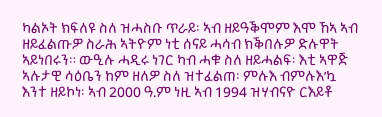ካልኦት ክፍለዩ ስለ ዝሓስቡ ጥራይ፡ ኣብ ዘይዓቕሞም እሞ ኸኣ ኣብ ዘይፈልጡዎ ስራሕ ኣትዮም ነቲ ሰናይ ሓሳብ ክቕበሉዎ ድሉዋት ኣይነበሩን። ውዒሉ ሓዲሩ ነገር ካብ ሓቁ ስለ ዘይሓልፍ፡ እቲ ኣዋጅ ኣሉታዊ ሳዕቤን ከም ዘለዎ ስለ ዝተፈልጠ፡ ምሉእ ብምሉእ’ኳ እንተ ዘይኮነ፡ ኣብ 2000 ዓ.ም ነዚ ኣብ 1994 ዝሃብናዮ ርእይቶ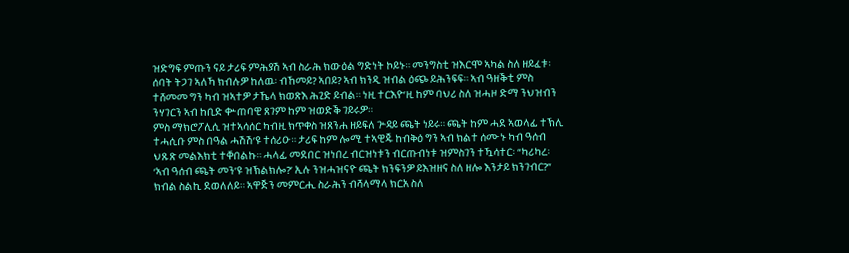ዝድግፍ ምጡን ናይ ታሪፍ ምሕያሽ ኣብ ስራሕ ክውዕል ግድነት ኮይኑ። መንግስቲ ዝእርሞ ኣካል ስለ ዘይፈቱ፡ ሰባት ትጋገ ኣለኻ ክብሉዎ ከለዉ፡ ብኸመይ? ኣበይ? ኣብ ክንዲ ዝብል ዕጭ ይሕንፍፍ። ኣብ ዓዘቕቲ ምስ ተሸመመ ግን ካብ ዝኣተዎ ታኼላ ክወጽእ ሕጊድ ይብል። ነዚ ተርእዮ’ዚ ከም ባህሪ ስለ ዝሓዞ ድማ ንህዝብን ንሃገርን ኣብ ከቢድ ቍጠባዊ ጸገም ከም ዝወድቕ ገይሩዎ።
ምስ ማክሮፖሊሲ ዝተኣሳሰር ካብዚ ክጥቀስ ዝጸንሐ ዘይፍለ ጕዳይ ጫት ነይሩ። ጫት ከም ሓደ ኣወላፊ ተኽሊ ተሓሲቡ ምስ በዓል ሓሽሽ’ዩ ተሰሪዑ። ታሪፍ ከም ሎሚ ተኣዊጁ ከብቅዕ ግን ኣብ ክልተ ሰሙኑ ካብ ዓሰብ ህጹጽ መልእክቲ ተቐበልኩ። ሓላፊ መደበር ዝነበረ ብርዝነቱን ብርጡብነቱ ዝምስገን ተዃሳተር፡ “ካሪካረ፡ ‘ኣብ ዓሰብ ጫት መን’ዩ ዝኽልክሎ?’ ኢሉ ንዝሓዝናዮ ጫት ክንፍንዎ ይእዝዘና ስለ ዘሎ እንታይ ክንገብር?” ክብል ስልኪ ደወለለይ። ኣዋጅን መምርሒ ስራሕን ብሻላማላ ክርአ ስለ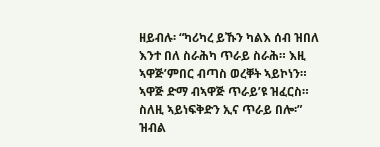ዘይብሉ፡ “ካሪካረ ይኹን ካልእ ሰብ ዝበለ እንተ በለ ስራሕካ ጥራይ ስራሕ። እዚ ኣዋጅ’ምበር ብጣስ ወረቐት ኣይኮነን። ኣዋጅ ድማ ብኣዋጅ ጥራይ’ዩ ዝፈርስ። ስለዚ ኣይነፍቅድን ኢና ጥራይ በሎ፡” ዝብል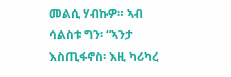መልሲ ሃብኩዎ። ኣብ ሳልስቱ ግን፡ “ኣንታ እስጢፋኖስ፡ እዚ ካሪካረ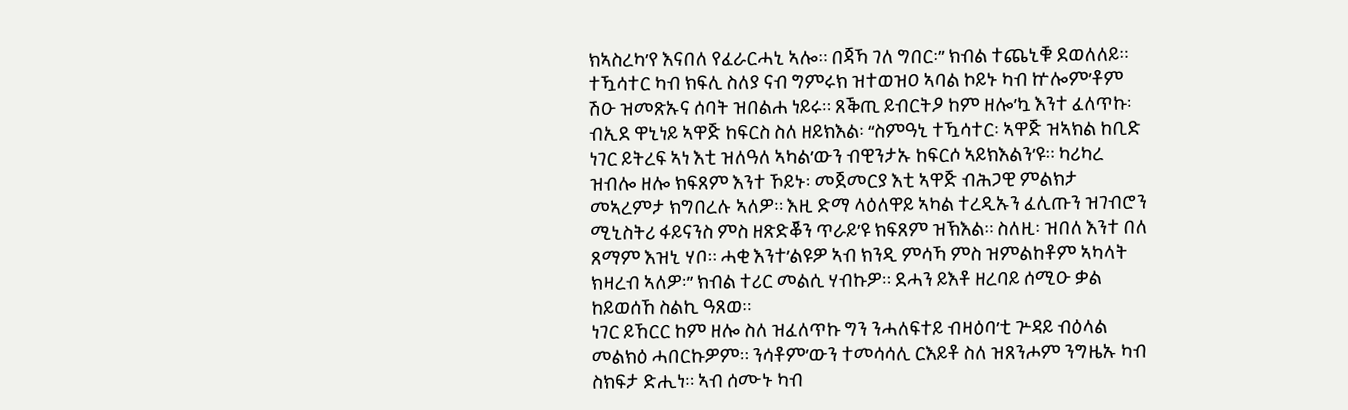ክኣስረካ’የ እናበለ የፈራርሓኒ ኣሎ። በጃኻ ገለ ግበር፡” ክብል ተጨኒቑ ደወለለይ። ተዃሳተር ካብ ክፍሊ ስለያ ናብ ግምሩክ ዝተወዝዐ ኣባል ኮይኑ ካብ ኵሎም’ቶም ሽዑ ዝመጽኡና ሰባት ዝበልሐ ነይሩ። ጸቕጢ ይብርትዖ ከም ዘሎ’ኳ እንተ ፈለጥኩ፡ ብኢደ ዋኒነይ ኣዋጅ ከፍርስ ስለ ዘይክእል፡ “ስምዓኒ ተዃሳተር፡ ኣዋጅ ዝኣክል ከቢድ ነገር ይትረፍ ኣነ እቲ ዝለዓለ ኣካል’ውን ብዊንታኡ ከፍርሶ ኣይክእልን’ዩ። ካሪካረ ዝብሎ ዘሎ ክፍጸም እንተ ኾይኑ፡ መጀመርያ እቲ ኣዋጅ ብሕጋዊ ምልክታ መኣረምታ ክግበረሉ ኣለዎ። እዚ ድማ ላዕለዋይ ኣካል ተረዲኡን ፈሊጡን ዝገብሮን ሚኒስትሪ ፋይናንስ ምስ ዘጽድቖን ጥራይ’ዩ ክፍጸም ዝኽእል። ስለዚ፡ ዝበለ እንተ በለ ጸማም እዝኒ ሃቦ። ሓቂ እንተ’ልዩዎ ኣብ ክንዲ ምሳኻ ምስ ዝምልከቶም ኣካላት ክዛረብ ኣለዎ፡” ክብል ተሪር መልሲ ሃብኩዎ። ደሓን ይእቶ ዘረባይ ሰሚዑ ቃል ከይወሰኸ ስልኪ ዓጸወ።
ነገር ይኸርር ከም ዘሎ ስለ ዝፈለጥኩ ግን ንሓለፍተይ ብዛዕባ’ቲ ጕዳይ ብዕላል መልክዕ ሓበርኩዎም። ንሳቶም’ውን ተመሳሳሊ ርእይቶ ስለ ዝጸንሖም ንግዜኡ ካብ ስክፍታ ድሒነ። ኣብ ሰሙኑ ካብ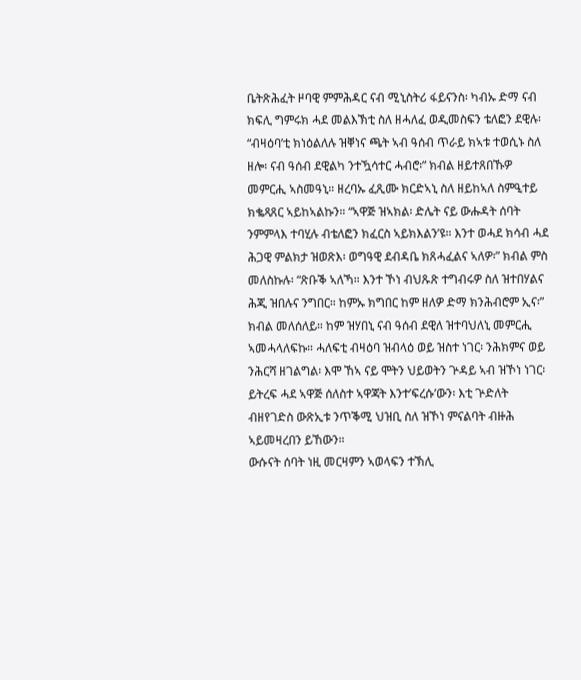ቤትጽሕፈት ዞባዊ ምምሕዳር ናብ ሚኒስትሪ ፋይናንስ፡ ካብኡ ድማ ናብ ክፍሊ ግምሩክ ሓደ መልእኽቲ ስለ ዘሓለፈ ወዲመስፍን ቴለፎን ደዊሉ፡ “ብዛዕባ’ቲ ክነዕልለሉ ዝቐነና ጫት ኣብ ዓሰብ ጥራይ ክኣቱ ተወሲኑ ስለ ዘሎ፡ ናብ ዓሰብ ደዊልካ ንተዃሳተር ሓብሮ፡” ክብል ዘይተጸበኹዎ መምርሒ ኣስመዓኒ። ዘረባኡ ፈጺሙ ክርድኣኒ ስለ ዘይከኣለ ስምዒተይ ክቈጻጸር ኣይከኣልኩን። “ኣዋጅ ዝኣክል፡ ድሌት ናይ ውሑዳት ሰባት ንምምላእ ተባሂሉ ብቴለፎን ክፈርስ ኣይክእልን’ዩ። እንተ ወሓደ ክሳብ ሓደ ሕጋዊ ምልክታ ዝወጽእ፡ ወግዓዊ ደብዳቤ ክጸሓፈልና ኣለዎ፡” ክብል ምስ መለስኩሉ፡ “ጽቡቕ ኣለኻ። እንተ ኾነ ብህጹጽ ተግብሩዎ ስለ ዝተበሃልና ሕጂ ዝበሉና ንግበር። ከምኡ ክግበር ከም ዘለዎ ድማ ክንሕብሮም ኢና፡” ክብል መለሰለይ። ከም ዝሃበኒ ናብ ዓሰብ ደዊለ ዝተባህለኒ መምርሒ ኣመሓላለፍኩ። ሓለፍቲ ብዛዕባ ዝብላዕ ወይ ዝስተ ነገር፡ ንሕክምና ወይ ንሕርሻ ዘገልግል፡ እሞ ኸኣ ናይ ሞትን ህይወትን ጕዳይ ኣብ ዝኾነ ነገር፡ ይትረፍ ሓደ ኣዋጅ ሰለስተ ኣዋጃት እንተ’ፍረሱ’ውን፡ እቲ ጕድለት ብዘየገድስ ውጽኢቱ ንጥቕሚ ህዝቢ ስለ ዝኾነ ምናልባት ብዙሕ ኣይመዛረበን ይኸውን።
ውሱናት ሰባት ነዚ መርዛምን ኣወላፍን ተኽሊ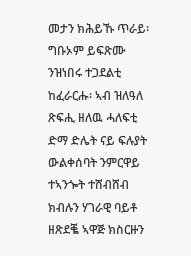መታን ክሕይኹ ጥራይ፡ ግቡኦም ይፍጽሙ ንዝነበሩ ተጋደልቲ ከፈራርሑ፡ ኣብ ዝለዓለ ጽፍሒ ዘለዉ ሓለፍቲ ድማ ድሌት ናይ ፍሉያት ውልቀሰባት ንምርዋይ ተኣንጐት ተሸብሸብ ክብሉን ሃገራዊ ባይቶ ዘጽደቘ ኣዋጅ ክስርዙን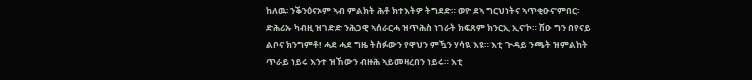ከለዉ፡ ንቕንዕናኦም ኣብ ምልክት ሕቶ ክተእትዎ ትግደድ። ወዮ ደኣ ግርህነትና ኣጥቂዑና’ምበር፡ ድሕሪኡ ካብዚ ዝገድድ ንሕጋዊ ኣሰራርሓ ዝጥሕስ ነገራት ክፍጸም ክንርኢ ኢና’ኮ። ሽዑ ግን በየናይ ልቦና ክንግምቶ! ሓደ ሓደ ግዜ ትስፉውን የዋህን ምዃን ሃሳዪ እዩ። እቲ ጕዳይ ንጫት ዝምልከት ጥራይ ነይሩ እንተ ዝኸውን ብዙሕ ኣይመዛረበን ነይሩ። እቲ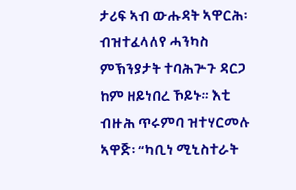ታሪፍ ኣብ ውሑዳት ኣዋርሕ፡ ብዝተፈላለየ ሓንካስ ምኽንያታት ተባሕጕጉ ዳርጋ ከም ዘይነበረ ኾይኑ። እቲ ብዙሕ ጥሩምባ ዝተሃርመሉ ኣዋጅ፡ “ካቢነ ሚኒስተራት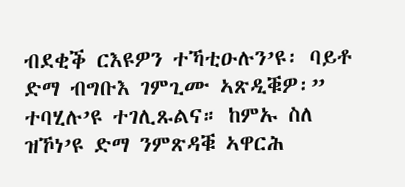ብደቂቕ ርእዩዎን ተኻቲዑሉን’ዩ፡ ባይቶ ድማ ብግቡእ ገምጊሙ ኣጽዲቑዎ፡” ተባሂሉ’ዩ ተገሊጹልና። ከምኡ ስለ ዝኾነ’ዩ ድማ ንምጽዳቑ ኣዋርሕ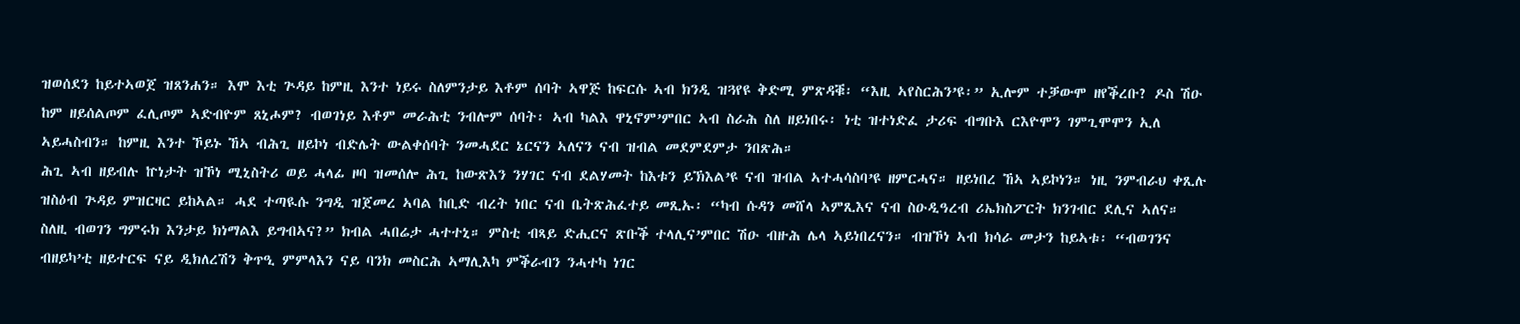ዝወሰደን ከይተኣወጀ ዝጸንሐን። እሞ እቲ ጕዳይ ከምዚ እንተ ነይሩ ስለምንታይ እቶም ሰባት ኣዋጅ ከፍርሱ ኣብ ክንዲ ዝጓየዩ ቅድሚ ምጽዳቑ፡ “እዚ ኣየስርሕን’ዩ፡” ኢሎም ተቓውሞ ዘየቕረቡ? ዶስ ሽዑ ከም ዘይሰልጦም ፈሊጦም ኣድብዮም ጸኒሖም? ብወገነይ እቶም መራሕቲ ንብሎም ሰባት፡ ኣብ ካልእ ዋኒኖም’ምበር ኣብ ስራሕ ስለ ዘይነበሩ፡ ነቲ ዝተነድፈ ታሪፍ ብግቡእ ርእዮሞን ገምጊሞሞን ኢለ ኣይሓስብን። ከምዚ እንተ ኾይኑ ኸኣ ብሕጊ ዘይኮነ ብድሌት ውልቀሰባት ንመሓደር ኔርናን ኣለናን ናብ ዝብል መደምደምታ ንበጽሕ።
ሕጊ ኣብ ዘይብሉ ኵነታት ዝኾነ ሚኒስትሪ ወይ ሓላፊ ዞባ ዝመሰሎ ሕጊ ከውጽእን ንሃገር ናብ ደልሃመት ከእቱን ይኽእል’ዩ ናብ ዝብል ኣተሓሳስባ’ዩ ዘምርሓና። ዘይነበረ ኸኣ ኣይኮነን። ነዚ ንምብራህ ቀጺሉ ዝስዕብ ጕዳይ ምዝርዛር ይከኣል። ሓደ ተጣዪሱ ንግዲ ዝጀመረ ኣባል ከቢድ ብረት ነበር ናብ ቤትጽሕፈተይ መጺኡ፡ “ካብ ሱዳን መሸላ ኣምጺእና ናብ ስዑዲዓረብ ሪኤክስፖርት ክንገብር ደሊና ኣለና። ስለዚ ብወገን ግምሩክ እንታይ ክነማልእ ይግብኣና?” ክብል ሓበሬታ ሓተተኒ። ምስቲ ብጻይ ድሒርና ጽቡቕ ተላሊና’ምበር ሽዑ ብዙሕ ሌላ ኣይነበረናን። ብዝኾነ ኣብ ክሳራ መታን ከይኣቱ፡ “ብወገንና ብዘይካ’ቲ ዘይተርፍ ናይ ዲክለረሽን ቅጥዒ ምምላእን ናይ ባንክ መስርሕ ኣማሊእካ ምቕራብን ንሓተካ ነገር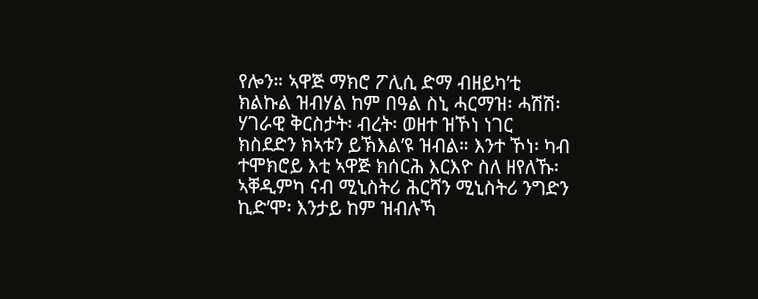የሎን። ኣዋጅ ማክሮ ፖሊሲ ድማ ብዘይካ’ቲ ክልኩል ዝብሃል ከም በዓል ስኒ ሓርማዝ፡ ሓሽሽ፡ ሃገራዊ ቅርስታት፡ ብረት፡ ወዘተ ዝኾነ ነገር ክስደድን ክኣቱን ይኽእል’ዩ ዝብል። እንተ ኾነ፡ ካብ ተሞክሮይ እቲ ኣዋጅ ክሰርሕ እርእዮ ስለ ዘየለኹ፡ ኣቐዲምካ ናብ ሚኒስትሪ ሕርሻን ሚኒስትሪ ንግድን ኪድ’ሞ፡ እንታይ ከም ዝብሉኻ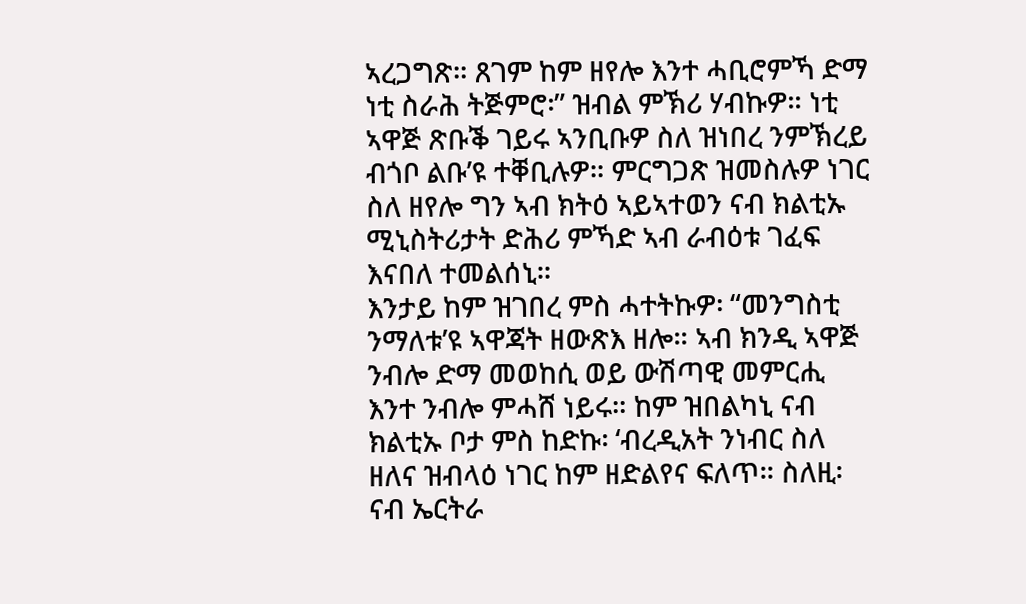ኣረጋግጽ። ጸገም ከም ዘየሎ እንተ ሓቢሮምኻ ድማ ነቲ ስራሕ ትጅምሮ፡” ዝብል ምኽሪ ሃብኩዎ። ነቲ ኣዋጅ ጽቡቕ ገይሩ ኣንቢቡዎ ስለ ዝነበረ ንምኽረይ ብጎቦ ልቡ’ዩ ተቐቢሉዎ። ምርግጋጽ ዝመስሉዎ ነገር ስለ ዘየሎ ግን ኣብ ክትዕ ኣይኣተወን ናብ ክልቲኡ ሚኒስትሪታት ድሕሪ ምኻድ ኣብ ራብዕቱ ገፈፍ እናበለ ተመልሰኒ።
እንታይ ከም ዝገበረ ምስ ሓተትኩዎ፡ “መንግስቲ ንማለቱ’ዩ ኣዋጃት ዘውጽእ ዘሎ። ኣብ ክንዲ ኣዋጅ ንብሎ ድማ መወከሲ ወይ ውሽጣዊ መምርሒ እንተ ንብሎ ምሓሸ ነይሩ። ከም ዝበልካኒ ናብ ክልቲኡ ቦታ ምስ ከድኩ፡ ‘ብረዲአት ንነብር ስለ ዘለና ዝብላዕ ነገር ከም ዘድልየና ፍለጥ። ስለዚ፡ ናብ ኤርትራ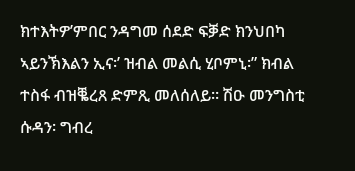ክተእትዎ’ምበር ንዳግመ ሰደድ ፍቓድ ክንህበካ ኣይንኽእልን ኢና፡’ ዝብል መልሲ ሂቦምኒ፡” ክብል ተስፋ ብዝቘረጸ ድምጺ መለሰለይ። ሽዑ መንግስቲ ሱዳን፡ ግብረ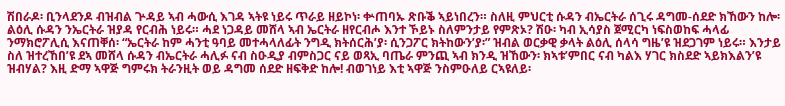ሽበራዶ፡ ቢንላደንዶ ብዝብል ጕዳይ ኣብ ሓውሲ እገዳ ኣትዩ ነይሩ ጥራይ ዘይኮነ፡ ቍጠባኡ ጽቡቕ ኣይነበረን። ስለዚ ምህርቲ ሱዳን ብኤርትራ ሰጊሩ ዳግመ-ሰደድ ክኸውን ከሎ፡ ልዕሊ ሱዳን ንኤርትራ ዝያዳ የርብሕ ነይሩ። ሓደ ነጋዳይ መሸላ ኣብ ኤርትራ ዘየርብሖ እንተ ኾይኑ ስለምንታይ የምጽኦ? ሽዑ፡ ካብ ኢሳያስ ጀሚርካ ነፍስወከፍ ሓላፊ ንማክሮፖሊሲ እናጠቐሰ፡ “ኤርትራ ከም ሓንቲ ዓባይ መተሓላለፊት ንግዲ ክትሰርሕ’ያ፡ ሲንጋፖር ክትከውን’ያ፡” ዝብል ወርቃዊ ቃላት ልዕሊ ሰላሳ ግዜ’ዩ ዝደጋገም ነይሩ። እንታይ ስለ ዝተረኸበ’ዩ ደኣ መሸላ ሱዳን ብኤርትራ ሓሊፉ ናብ ስዑዲያ ብምስጋር ናይ ወጻኢ ባጤራ ምንጪ ኣብ ክንዲ ዝኸውን፡ ክኣቱ’ምበር ናብ ካልእ ሃገር ክስደድ ኣይክእልን’ዩ ዝብሃል? እዚ ድማ ኣዋጅ ግምሩክ ትራንዚት ወይ ዳግመ ሰደድ ዘፍቅድ ከሎ! ብወገነይ እቲ ኣዋጅ ንስምዑለይ ርኣዩለይ፡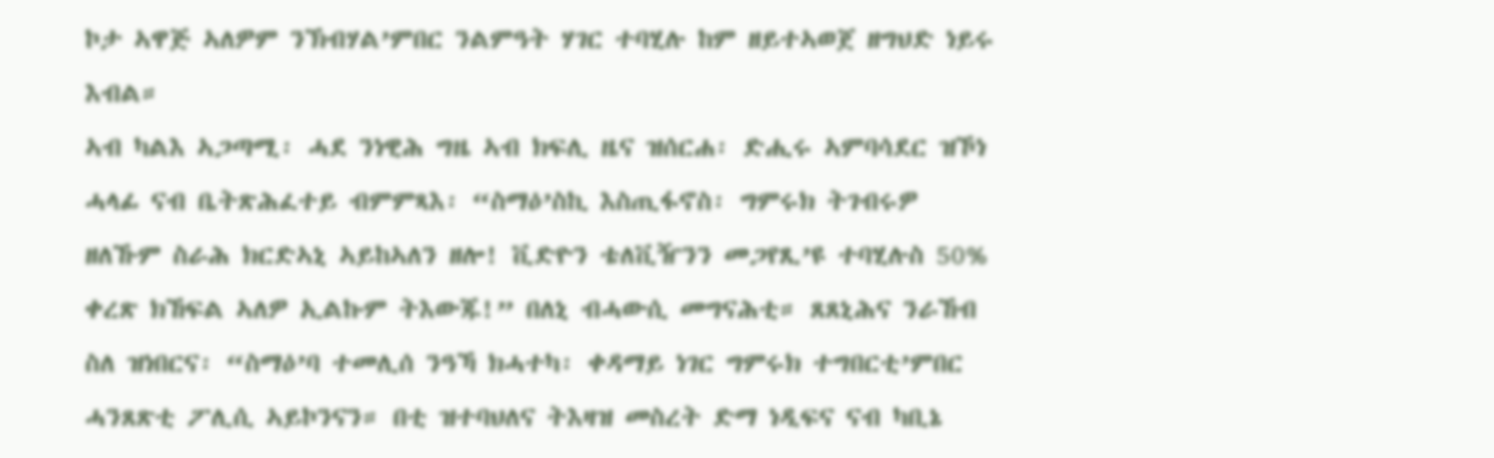ኮታ ኣዋጅ ኣለዎም ንኽብሃል’ምበር ንልምዓት ሃገር ተባሂሉ ከም ዘይተኣወጀ ዘግህድ ነይሩ እብል።
ኣብ ካልእ ኣጋጣሚ፡ ሓደ ንነዊሕ ግዜ ኣብ ክፍሊ ዜና ዝሰርሐ፡ ድሒሩ ኣምባሳደር ዝኾነ ሓላፊ ናብ ቤትጽሕፈተይ ብምምጻእ፡ “ስማዕ’ስኪ እስጢፋኖስ፡ ግምሩክ ትገብሩዎ ዘለኹም ስራሕ ክርድኣኒ ኣይከኣለን ዘሎ! ቪድዮን ቴለቪዥንን መጋየጺ’ዩ ተባሂሉስ 50% ቀረጽ ክኸፍል ኣለዎ ኢልኩም ትእውጁ!” በለኒ ብሓውሲ መግናሕቲ። ጸጸኒሕና ንራኸብ ስለ ዝነበርና፡ “ስማዕ’ባ ተመሊሰ ንዓኻ ክሓተካ፡ ቀዳማይ ነገር ግምሩክ ተግበርቲ’ምበር ሓንጸጽቲ ፖሊሲ ኣይኮንናን። በቲ ዝተባህለና ትእዛዝ መስረት ድማ ነዲፍና ናብ ካቢኔ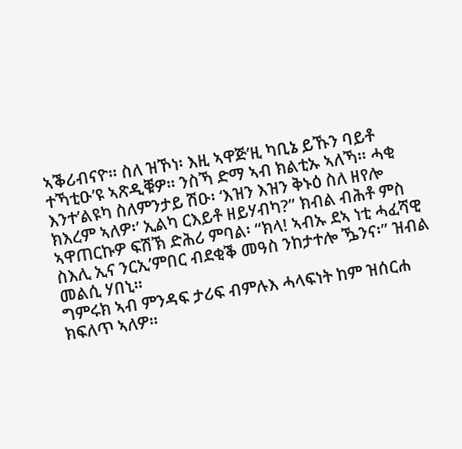ኣቕሪብናዮ። ስለ ዝኾነ፡ እዚ ኣዋጅ’ዚ ካቢኔ ይኹን ባይቶ ተኻቲዑ’ዩ ኣጽዲቑዎ። ንስኻ ድማ ኣብ ክልቲኡ ኣለኻ። ሓቂ እንተ’ልዩካ ስለምንታይ ሽዑ፡ ‘እዝን እዝን ቅኑዕ ስለ ዘየሎ ክእረም ኣለዎ፡’ ኢልካ ርእይቶ ዘይሃብካ?” ክብል ብሕቶ ምስ ኣዋጠርኩዎ ፍሽኽ ድሕሪ ምባል፡ “ክላ! ኣብኡ ደኣ ነቲ ሓፈሻዊ ስእሊ ኢና ንርኢ’ምበር ብደቂቕ መዓስ ንከታተሎ ዄንና፡” ዝብል መልሲ ሃበኒ።
ግምሩክ ኣብ ምንዳፍ ታሪፍ ብምሉእ ሓላፍነት ከም ዝሰርሐ ክፍለጥ ኣለዎ።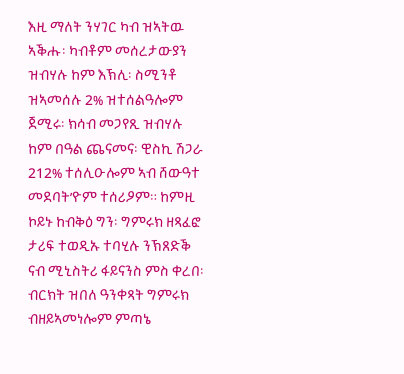እዚ ማለት ንሃገር ካብ ዝኣትዉ ኣቕሑ፡ ካብቶም መሰረታውያን ዝብሃሉ ከም እኽሊ፡ ስሚንቶ ዝኣመሰሉ 2% ዝተሰልዓሎም ጀሚሩ፡ ክሳብ መጋየጺ ዝብሃሉ ከም በዓል ጨናመና፡ ዊስኪ ሽጋራ 212% ተሰሊዑሎም ኣብ ሸውዓተ መደባት’ዮም ተሰሪዖም። ከምዚ ኮይኑ ከብቅዕ ግን፡ ግምሩክ ዘጻፈፎ ታሪፍ ተወዲኡ ተባሂሉ ንኽጸድቕ ናብ ሚኒስትሪ ፋይናንስ ምስ ቀረበ፡ ብርክት ዝበለ ዓንቀጻት ግምሩክ ብዘይኣመነሎም ምጣኔ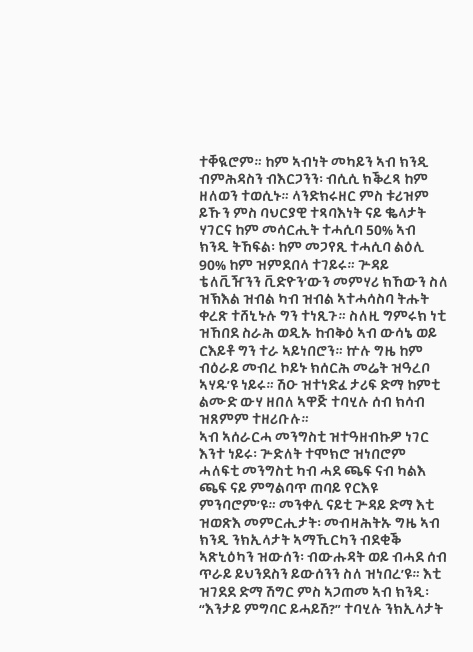ተቐዪሮም። ከም ኣብነት መካይን ኣብ ክንዲ ብምሕዳስን ብእርጋንን፡ ብሲሲ ክቕረጻ ከም ዘለወን ተወሲኑ። ላንድክሩዘር ምስ ቱሪዝም ይኹን ምስ ባህርያዊ ተጻባእነት ናይ ቈላታት ሃገርና ከም መሳርሒት ተሓሲባ 50% ኣብ ክንዲ ትኸፍል፡ ከም መጋየጺ ተሓሲባ ልዕሊ 90% ከም ዝምደበላ ተገይሩ። ጕዳይ ቴለቪዥንን ቪድዮን’ውን መምሃሪ ክኸውን ስለ ዝኽእል ዝብል ካብ ዝብል ኣተሓሳስባ ትሑት ቀረጽ ተሸኒኑሉ ግን ተነጺጉ። ስለዚ ግምሩክ ነቲ ዝኸበደ ስራሕ ወዲኡ ከብቅዕ ኣብ ውሳኔ ወይ ርእይቶ ግን ተራ ኣይነበሮን። ኵሉ ግዜ ከም ብዕራይ መብረ ኮይኑ ክሰርሕ መሬት ዝዓረቦ ኣሃዱ’ዩ ነይሩ። ሽዑ ዝተነድፈ ታሪፍ ድማ ከምቲ ልሙድ ውሃ ዘበለ ኣዋጅ ተባሂሉ ሰብ ክሳብ ዝጸምም ተዘሪቡሉ።
ኣብ ኣሰራርሓ መንግስቲ ዝተዓዘብኩዎ ነገር እንተ ነይሩ፡ ጕድለት ተሞክሮ ዝነበሮም ሓለፍቲ መንግስቲ ካብ ሓደ ጫፍ ናብ ካልእ ጫፍ ናይ ምግልባጥ ጠባይ የርእዩ ምንባሮም’ዩ። መንቀሊ ናይቲ ጕዳይ ድማ እቲ ዝወጽእ መምርሒታት፡ መብዛሕትኡ ግዜ ኣብ ክንዲ ንክኢላታት ኣማኺርካን ብደቂቕ ኣጽኒዕካን ዝውሰን፡ ብውሑዳት ወይ ብሓደ ሰብ ጥራይ ይህንደስን ይውሰንን ስለ ዝነበረ’ዩ። እቲ ዝገደደ ድማ ሽግር ምስ ኣጋጠመ ኣብ ክንዲ፡ “እንታይ ምግባር ይሓይሽ?” ተባሂሉ ንክኢላታት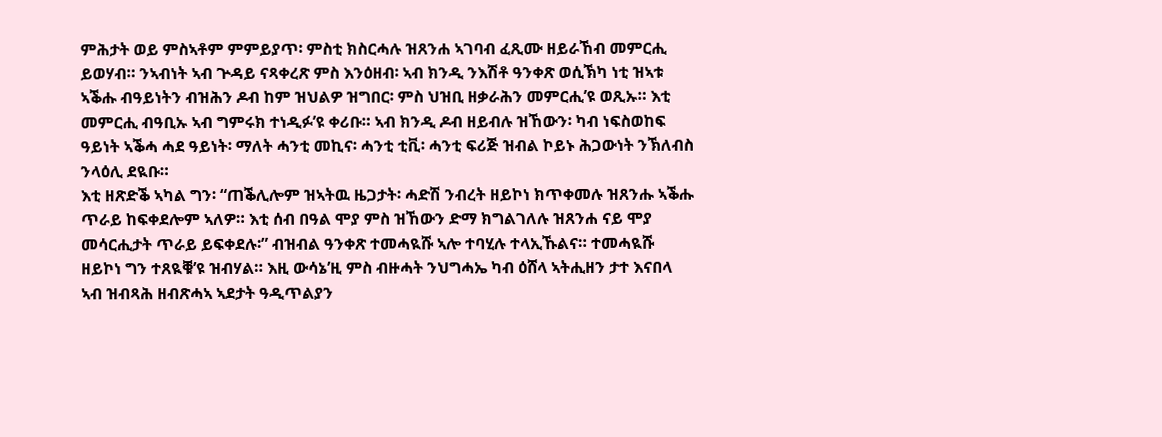ምሕታት ወይ ምስኣቶም ምምይያጥ፡ ምስቲ ክስርሓሉ ዝጸንሐ ኣገባብ ፈጺሙ ዘይራኸብ መምርሒ ይወሃብ። ንኣብነት ኣብ ጕዳይ ናጻቀረጽ ምስ እንዕዘብ፡ ኣብ ክንዲ ንእሽቶ ዓንቀጽ ወሲኽካ ነቲ ዝኣቱ ኣቕሑ ብዓይነትን ብዝሕን ዶብ ከም ዝህልዎ ዝግበር፡ ምስ ህዝቢ ዘቃራሕን መምርሒ’ዩ ወጺኡ። እቲ መምርሒ ብዓቢኡ ኣብ ግምሩክ ተነዲፉ’ዩ ቀሪቡ። ኣብ ክንዲ ዶብ ዘይብሉ ዝኸውን፡ ካብ ነፍስወከፍ ዓይነት ኣቕሓ ሓደ ዓይነት፡ ማለት ሓንቲ መኪና፡ ሓንቲ ቲቪ፡ ሓንቲ ፍሪጅ ዝብል ኮይኑ ሕጋውነት ንኽለብስ ንላዕሊ ደዪቡ።
እቲ ዘጽድቕ ኣካል ግን፡ “ጠቕሊሎም ዝኣትዉ ዜጋታት፡ ሓድሽ ንብረት ዘይኮነ ክጥቀመሉ ዝጸንሑ ኣቕሑ ጥራይ ከፍቀደሎም ኣለዎ። እቲ ሰብ በዓል ሞያ ምስ ዝኸውን ድማ ክግልገለሉ ዝጸንሐ ናይ ሞያ መሳርሒታት ጥራይ ይፍቀደሉ፡” ብዝብል ዓንቀጽ ተመሓዪሹ ኣሎ ተባሂሉ ተላኢኹልና። ተመሓዪሹ ዘይኮነ ግን ተጸዪቑ’ዩ ዝብሃል። እዚ ውሳኔ’ዚ ምስ ብዙሓት ንህግሓኤ ካብ ዕሸላ ኣትሒዘን ታተ እናበላ ኣብ ዝብጻሕ ዘብጽሓኣ ኣደታት ዓዲጥልያን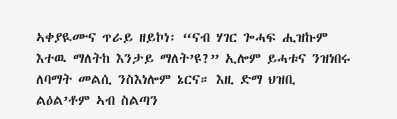ኣቀያዪሙና ጥራይ ዘይኮነ፡ “ናብ ሃገር ጐሓፍ ሒዝኩም እተዉ ማለትከ እንታይ ማለት’ዩ?” ኢሎም ይሓቱና ንዝነበሩ ለባማት መልሲ ንስእነሎም ኔርና። እዚ ድማ ህዝቢ ልዕል’ቶም ኣብ ስልጣን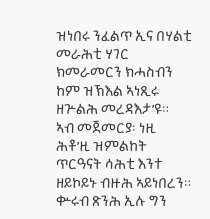ዝነበሩ ንፈልጥ ኢና በሃልቲ መራሕቲ ሃገር ክመራመርን ክሓስብን ከም ዝኽእል ኣነጺሩ ዘጕልሕ መረዳእታ’ዩ።
ኣብ መጀመርያ፡ ነዚ ሕቶ’ዚ ዝምልከት ጥርዓናት ሳሕቲ እንተ ዘይኮይኑ ብዙሕ ኣይነበረን። ቍሩብ ጽንሕ ኢሉ ግን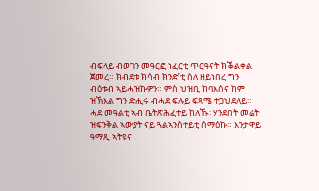ብፍላይ ብወገን መዓርፎ ነፈርቲ ጥርዓናት ክቕልቀል ጀመረ። ክብደቱ ክሳብ ክንድ’ቲ ስለ ዘይነበረ ግን ብዕቱብ ኣይሓዝኩዎን። ምስ ህዝቢ ከባእሰና ከም ዝኽእል ግን ድሒሩ ብሓደ ፍሉይ ፍጻሜ ተጋህደለይ። ሓደ መዓልቲ ኣብ ቤትጽሕፈተይ ከለኹ፡ ሃንደበት መሬት ዝፍንቅል ኣውያት ናይ ጓልኣንስተይቲ ሰማዕኩ። እንታዋይ ዓማጺ ኣትዩና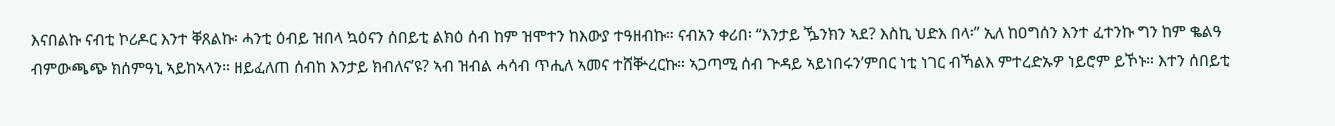እናበልኩ ናብቲ ኮሪዶር እንተ ቐጸልኩ፡ ሓንቲ ዕብይ ዝበላ ኳዕናን ሰበይቲ ልክዕ ሰብ ከም ዝሞተን ከእውያ ተዓዘብኩ። ናብአን ቀሪበ፡ “እንታይ ዄንክን ኣደ? እስኪ ህድእ በላ፡” ኢለ ከዐግሰን እንተ ፈተንኩ ግን ከም ቈልዓ ብምውጫጭ ክሰምዓኒ ኣይከኣላን። ዘይፈለጠ ሰብከ እንታይ ክብለና’ዩ? ኣብ ዝብል ሓሳብ ጥሒለ ኣመና ተሸቝረርኩ። ኣጋጣሚ ሰብ ጕዳይ ኣይነበሩን’ምበር ነቲ ነገር ብኻልእ ምተረድኡዎ ነይሮም ይኾኑ። እተን ሰበይቲ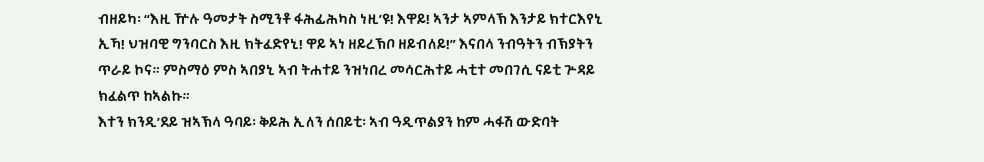ብዘይካ፡ “እዚ ዅሉ ዓመታት ስሚንቶ ፋሕፊሕካስ ነዚ’ዩ! እዋይ! ኣንታ ኣምላኽ እንታይ ክተርእየኒ ኢኻ! ህዝባዊ ግንባርስ እዚ ክትፈድየኒ! ዋይ ኣነ ዘይረኽቦ ዘይብለይ!” እናበላ ንብዓትን ብኽያትን ጥራይ ኮና። ምስማዕ ምስ ኣበያኒ ኣብ ትሐተይ ንዝነበረ መሳርሕተይ ሓቲተ መበገሲ ናይቲ ጕዳይ ክፈልጥ ከኣልኩ።
እተን ክንዲ’ደይ ዝኣኽላ ዓባይ፡ ቅይሕ ኢለን ሰበይቲ፡ ኣብ ዓዲጥልያን ከም ሓፋሽ ውድባት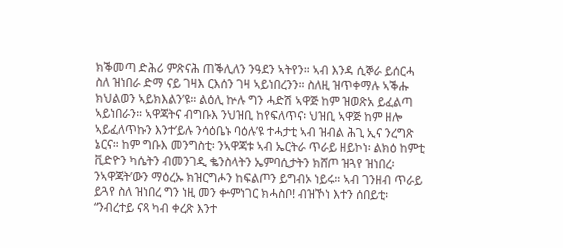ክቕመጣ ድሕሪ ምጽናሕ ጠቕሊለን ንዓደን ኣትየን። ኣብ እንዳ ሲኞራ ይሰርሓ ስለ ዝነበራ ድማ ናይ ገዛእ ርእሰን ገዛ ኣይነበረንን። ስለዚ ዝጥቀማሉ ኣቕሑ ክህልወን ኣይክእልን’ዩ። ልዕሊ ኵሉ ግን ሓድሽ ኣዋጅ ከም ዝወጽአ ይፈልጣ ኣይነበራን። ኣዋጃትና ብግቡእ ንህዝቢ ከየፍለጥና፡ ህዝቢ ኣዋጅ ከም ዘሎ ኣይፈለጥኩን እንተ’ይሉ ንሳዕቤኑ ባዕሉ’ዩ ተሓታቲ ኣብ ዝብል ሕጊ ኢና ንረግጽ ኔርና። ከም ግቡእ መንግስቲ፡ ንኣዋጃቱ ኣብ ኤርትራ ጥራይ ዘይኮነ፡ ልክዕ ከምቲ ቪድዮን ካሴትን ብመንገዲ ቈንስላትን ኤምባሲታትን ክሸጦ ዝጓየ ዝነበረ፡ ንኣዋጃት’ውን ማዕረኡ ክዝርግሖን ከፍልጦን ይግብኦ ነይሩ። ኣብ ገንዘብ ጥራይ ይጓየ ስለ ዝነበረ ግን ነዚ መን ቍምነገር ክሓስቦ! ብዝኾነ እተን ሰበይቲ፡ “ንብረተይ ናጻ ካብ ቀረጽ እንተ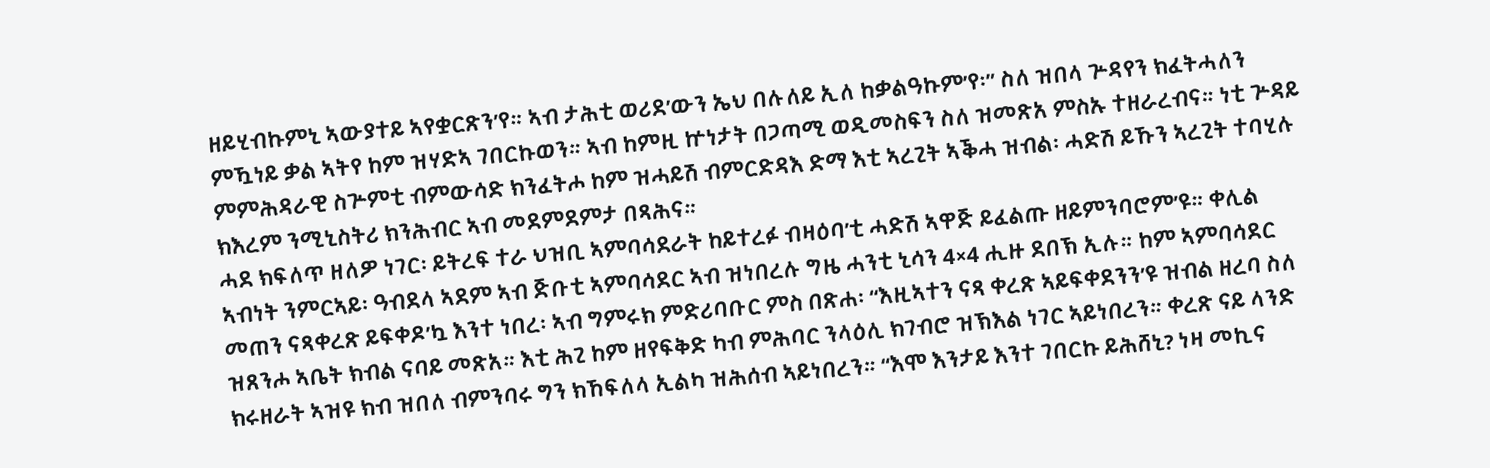ዘይሂብኩምኒ ኣውያተይ ኣየቋርጽን’የ። ኣብ ታሕቲ ወሪደ’ውን ኤህ በሉለይ ኢለ ከቃልዓኩም’የ፡” ስለ ዝበላ ጕዳየን ክፈትሓለን ምዃነይ ቃል ኣትየ ከም ዝሃድኣ ገበርኩወን። ኣብ ከምዚ ኵነታት በጋጣሚ ወዲመስፍን ስለ ዝመጽአ ምስኡ ተዘራረብና። ነቲ ጕዳይ ምምሕዳራዊ ስጕምቲ ብምውሳድ ክንፈትሖ ከም ዝሓይሽ ብምርድዳእ ድማ እቲ ኣረጊት ኣቕሓ ዝብል፡ ሓድሽ ይኹን ኣረጊት ተባሂሉ ክእረም ንሚኒስትሪ ክንሕብር ኣብ መደምደምታ በጻሕና።
ሓደ ክፍለጥ ዘለዎ ነገር፡ ይትረፍ ተራ ህዝቢ ኣምባሳደራት ከይተረፉ ብዛዕባ’ቲ ሓድሽ ኣዋጅ ይፈልጡ ዘይምንባሮም’ዩ። ቀሊል ኣብነት ንምርኣይ፡ ዓብደላ ኣደም ኣብ ጅቡቲ ኣምባሳደር ኣብ ዝነበረሉ ግዜ ሓንቲ ኒሳን 4×4 ሒዙ ደበኽ ኢሉ። ከም ኣምባሳደር መጠን ናጻቀረጽ ይፍቀዶ’ኳ እንተ ነበረ፡ ኣብ ግምሩክ ምድሪባቡር ምስ በጽሐ፡ “እዚኣተን ናጻ ቀረጽ ኣይፍቀደንን’ዩ ዝብል ዘረባ ስለ ዝጸንሖ ኣቤት ክብል ናባይ መጽአ። እቲ ሕጊ ከም ዘየፍቅድ ካብ ምሕባር ንላዕሊ ክገብሮ ዝኽእል ነገር ኣይነበረን። ቀረጽ ናይ ላንድ ክሩዘራት ኣዝዩ ክብ ዝበለ ብምንባሩ ግን ክኸፍለላ ኢልካ ዝሕሰብ ኣይነበረን። “እሞ እንታይ እንተ ገበርኩ ይሕሸኒ? ነዛ መኪና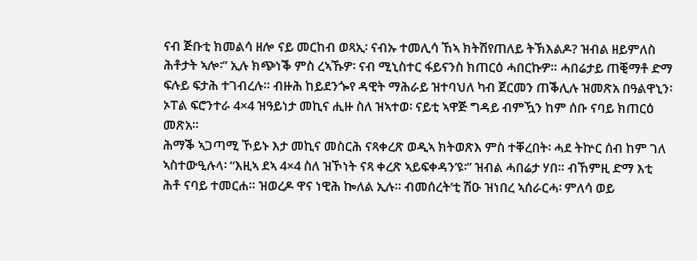ናብ ጅቡቲ ክመልሳ ዘሎ ናይ መርከብ ወጻኢ፡ ናብኡ ተመሊሳ ኸኣ ክትሽየጠለይ ትኽእልዶ? ዝብል ዘይምለስ ሕቶታት ኣሎ፡” ኢሉ ክጭነቕ ምስ ረኣኹዎ፡ ናብ ሚኒስተር ፋይናንስ ክጠርዕ ሓበርኩዎ። ሓበሬታይ ጠቒማቶ ድማ ፍሉይ ፍታሕ ተገብረሉ። ብዙሕ ከይደንጐየ ዳዊት ማሕራይ ዝተባህለ ካብ ጀርመን ጠቕሊሉ ዝመጽአ በዓልዋኒን፡ ኦፐል ፍሮንተራ 4×4 ዝዓይነታ መኪና ሒዙ ስለ ዝኣተወ፡ ናይቲ ኣዋጅ ግዳይ ብምዃን ከም ሰቡ ናባይ ክጠርዕ መጽአ።
ሕማቕ ኣጋጣሚ ኾይኑ እታ መኪና መስርሕ ናጻቀረጽ ወዲኣ ክትወጽእ ምስ ተቐረበት፡ ሓደ ትኵር ሰብ ከም ገለ ኣስተውዒሉላ፡ “እዚኣ ደኣ 4×4 ስለ ዝኾነት ናጻ ቀረጽ ኣይፍቀዳን’ዩ፡” ዝብል ሓበሬታ ሃበ። ብኸምዚ ድማ እቲ ሕቶ ናባይ ተመርሐ። ዝወረዶ ዋና ነዊሕ ኰለል ኢሉ። ብመሰረት’ቲ ሽዑ ዝነበረ ኣሰራርሓ፡ ምለሳ ወይ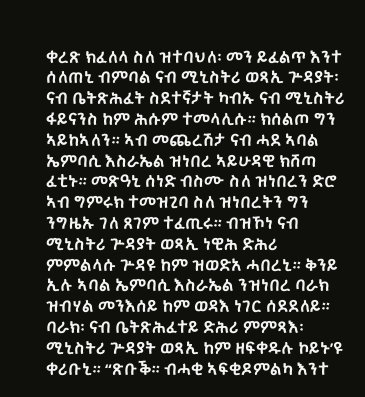ቀረጽ ክፈለላ ስለ ዝተባህለ፡ መን ይፈልጥ እንተ ሰለጠኒ ብምባል ናብ ሚኒስትሪ ወጻኢ ጕዳያት፡ ናብ ቤትጽሕፈት ስደተኛታት ካብኡ ናብ ሚኒስትሪ ፋይናንስ ከም ሕሱም ተመላሊሱ። ክሰልጦ ግን ኣይከኣለን። ኣብ መጨረሽታ ናብ ሓደ ኣባል ኤምባሲ እስራኤል ዝነበረ ኣይሁዳዊ ክሸጣ ፈቲኑ። መጽዓኒ ሰነድ ብስሙ ስለ ዝነበረን ድሮ ኣብ ግምሩክ ተመዝጊባ ስለ ዝነበረትን ግን ንግዜኡ ገለ ጸገም ተፈጢሩ። ብዝኾነ ናብ ሚኒስትሪ ጕዳያት ወጻኢ ነዊሕ ድሕሪ ምምልላሱ ጕዳዩ ከም ዝወድአ ሓበረኒ። ቅንይ ኢሉ ኣባል ኤምባሲ እስራኤል ንዝነበረ ባራክ ዝብሃል መንእሰይ ከም ወዳእ ነገር ሰደደለይ። ባራክ፡ ናብ ቤትጽሕፈተይ ድሕሪ ምምጻእ፡ ሚኒስትሪ ጕዳያት ወጻኢ ከም ዘፍቀዱሉ ኮይኑ’ዩ ቀሪቡኒ። “ጽቡቕ። ብሓቂ ኣፍቂዶምልካ እንተ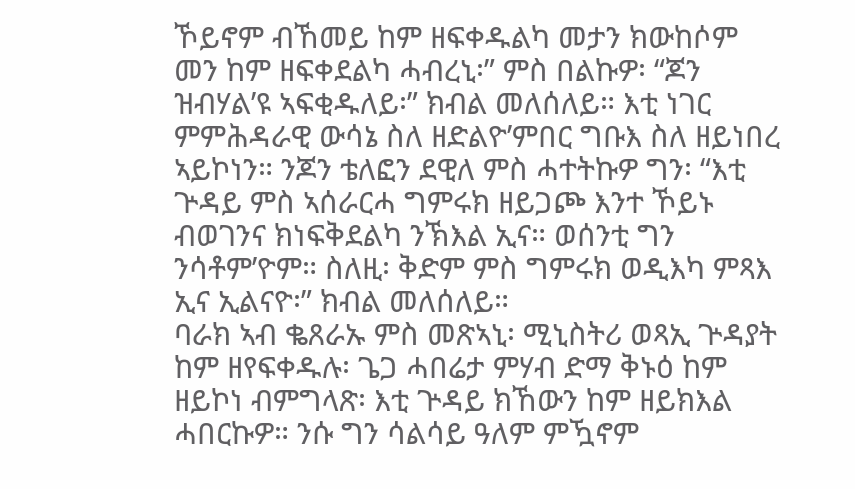ኾይኖም ብኸመይ ከም ዘፍቀዱልካ መታን ክውከሶም መን ከም ዘፍቀደልካ ሓብረኒ፡” ምስ በልኩዎ፡ “ጆን ዝብሃል’ዩ ኣፍቂዱለይ፡” ክብል መለሰለይ። እቲ ነገር ምምሕዳራዊ ውሳኔ ስለ ዘድልዮ’ምበር ግቡእ ስለ ዘይነበረ ኣይኮነን። ንጆን ቴለፎን ደዊለ ምስ ሓተትኩዎ ግን፡ “እቲ ጕዳይ ምስ ኣሰራርሓ ግምሩክ ዘይጋጮ እንተ ኾይኑ ብወገንና ክነፍቅደልካ ንኽእል ኢና። ወሰንቲ ግን ንሳቶም’ዮም። ስለዚ፡ ቅድም ምስ ግምሩክ ወዲእካ ምጻእ ኢና ኢልናዮ፡” ክብል መለሰለይ።
ባራክ ኣብ ቈጸራኡ ምስ መጽኣኒ፡ ሚኒስትሪ ወጻኢ ጕዳያት ከም ዘየፍቀዱሉ፡ ጌጋ ሓበሬታ ምሃብ ድማ ቅኑዕ ከም ዘይኮነ ብምግላጽ፡ እቲ ጕዳይ ክኸውን ከም ዘይክእል ሓበርኩዎ። ንሱ ግን ሳልሳይ ዓለም ምዃኖም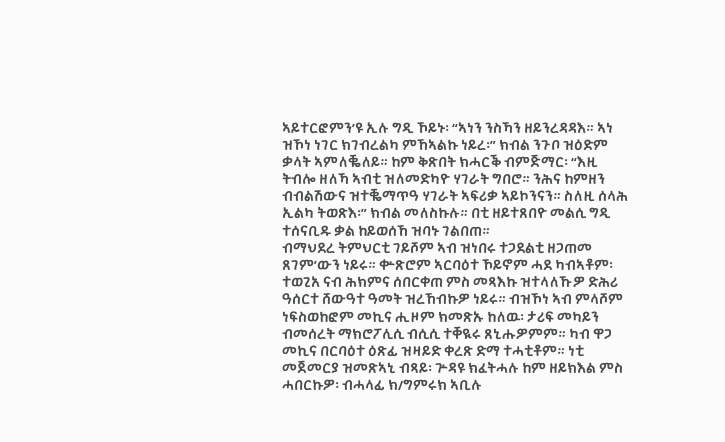ኣይተርፎምን’ዩ ኢሉ ግዲ ኾይኑ፡ “ኣነን ንስኻን ዘይንረዳዳእ። ኣነ ዝኾነ ነገር ክገብረልካ ምኸኣልኩ ነይረ፡” ክብል ንጉቦ ዝዕድም ቃላት ኣምለቘለይ። ከም ቅጽበት ክሓርቕ ብምጅማር፡ “እዚ ትብሎ ዘለኻ ኣብቲ ዝለመድካዮ ሃገራት ግበሮ። ንሕና ከምዘን ብብልሽውና ዝተቘማጥዓ ሃገራት ኣፍሪቃ ኣይኮንናን። ስለዚ ሰላሕ ኢልካ ትወጽእ፡” ክብል መለስኩሉ። በቲ ዘይተጸበዮ መልሲ ግዲ ተሰናቢዱ ቃል ከይወሰኸ ዝባኑ ገልበጠ።
ብማህደረ ትምህርቲ ገይሾም ኣብ ዝነበሩ ተጋደልቲ ዘጋጠመ ጸገም’ውን ነይሩ። ቍጽሮም ኣርባዕተ ኾይኖም ሓደ ካብኣቶም፡ ተወጊአ ናብ ሕክምና ሰበርቀጠ ምስ መጻእኩ ዝተላለኹዎ ድሕሪ ዓሰርተ ሸውዓተ ዓመት ዝረኸብኩዎ ነይሩ። ብዝኾነ ኣብ ምላሾም ነፍስወከፎም መኪና ሒዞም ክመጽኡ ከለዉ፡ ታሪፍ መካይን ብመሰረት ማክሮፖሊሲ ብሲሲ ተቐዪሩ ጸኒሑዎምም። ካብ ዋጋ መኪና በርባዕተ ዕጽፊ ዝዛይድ ቀረጽ ድማ ተሓቲቶም። ነቲ መጀመርያ ዝመጽኣኒ ብጻይ፡ ጕዳዩ ክፈትሓሉ ከም ዘይክእል ምስ ሓበርኩዎ፡ ብሓላፊ ክ/ግምሩክ ኣቢሉ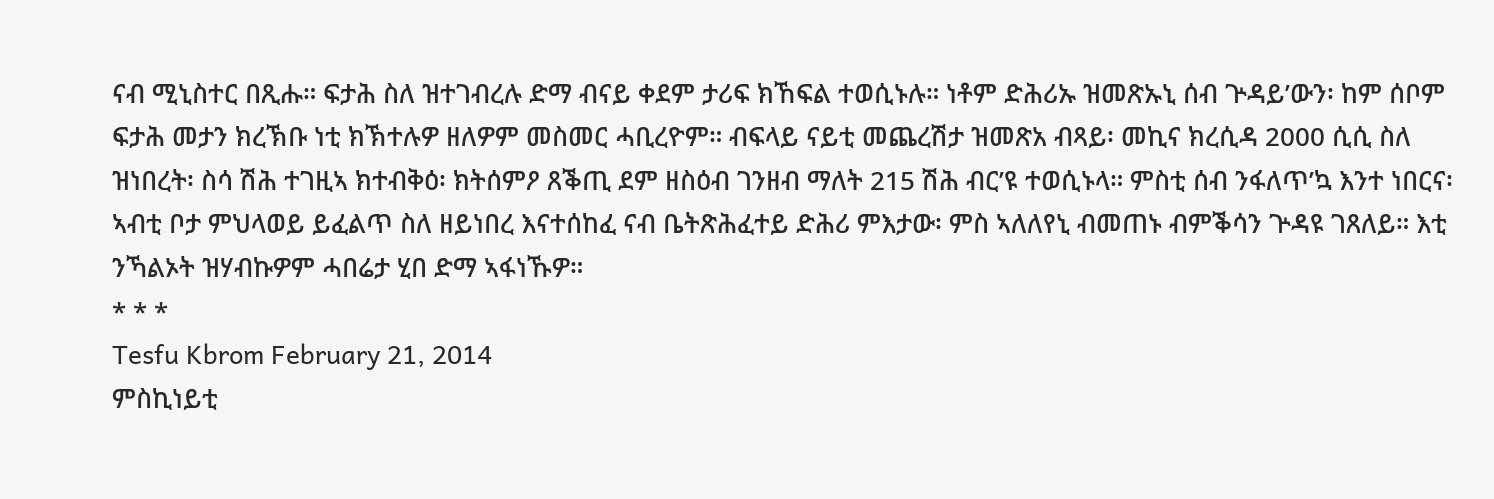ናብ ሚኒስተር በጺሑ። ፍታሕ ስለ ዝተገብረሉ ድማ ብናይ ቀደም ታሪፍ ክኸፍል ተወሲኑሉ። ነቶም ድሕሪኡ ዝመጽኡኒ ሰብ ጕዳይ’ውን፡ ከም ሰቦም ፍታሕ መታን ክረኽቡ ነቲ ክኽተሉዎ ዘለዎም መስመር ሓቢረዮም። ብፍላይ ናይቲ መጨረሽታ ዝመጽአ ብጻይ፡ መኪና ክረሲዳ 2000 ሲሲ ስለ ዝነበረት፡ ስሳ ሽሕ ተገዚኣ ክተብቅዕ፡ ክትሰምዖ ጸቕጢ ደም ዘስዕብ ገንዘብ ማለት 215 ሽሕ ብር’ዩ ተወሲኑላ። ምስቲ ሰብ ንፋለጥ’ኳ እንተ ነበርና፡ ኣብቲ ቦታ ምህላወይ ይፈልጥ ስለ ዘይነበረ እናተሰከፈ ናብ ቤትጽሕፈተይ ድሕሪ ምእታው፡ ምስ ኣለለየኒ ብመጠኑ ብምቕሳን ጕዳዩ ገጸለይ። እቲ ንኻልኦት ዝሃብኩዎም ሓበሬታ ሂበ ድማ ኣፋነኹዎ።
* * *
Tesfu Kbrom February 21, 2014
ምስኪነይቲ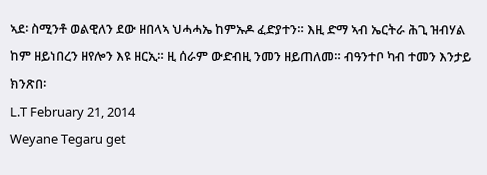ኣደ፡ ስሚንቶ ወልዊለን ደው ዘበላኣ ህሓሓኤ ከምኡዶ ፈድያተን። እዚ ድማ ኣብ ኤርትራ ሕጊ ዝብሃል ከም ዘይነበረን ዘየሎን እዩ ዘርኢ። ዚ ሰራም ውድብዚ ንመን ዘይጠለመ። ብዓንተቦ ካብ ተመን እንታይ ክንጽበ፡
L.T February 21, 2014
Weyane Tegaru get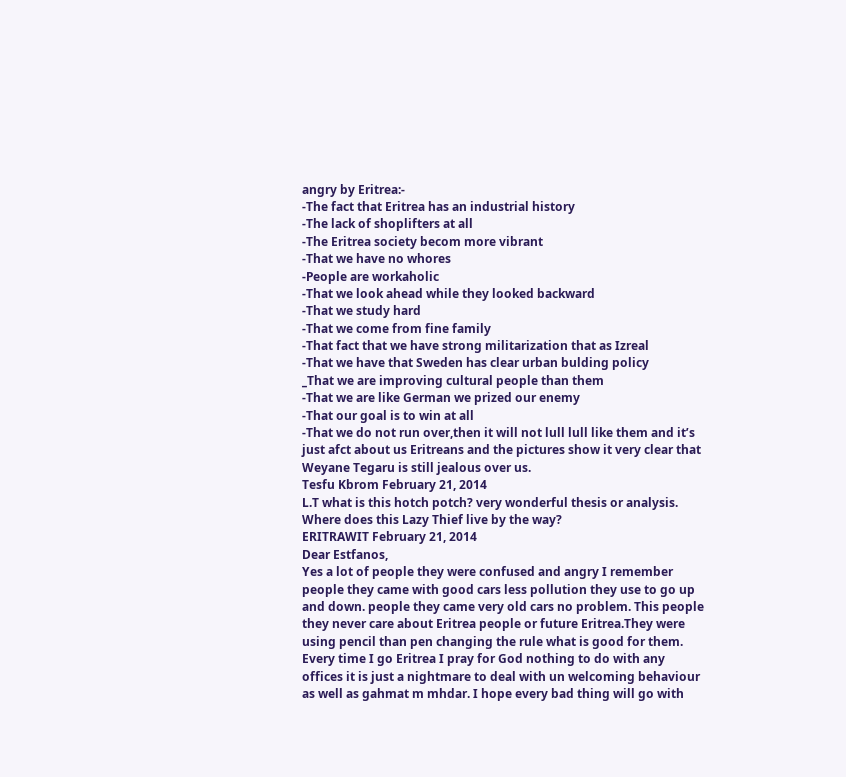angry by Eritrea:-
-The fact that Eritrea has an industrial history
-The lack of shoplifters at all
-The Eritrea society becom more vibrant
-That we have no whores
-People are workaholic
-That we look ahead while they looked backward
-That we study hard
-That we come from fine family
-That fact that we have strong militarization that as Izreal
-That we have that Sweden has clear urban bulding policy
_That we are improving cultural people than them
-That we are like German we prized our enemy
-That our goal is to win at all
-That we do not run over,then it will not lull lull like them and it’s just afct about us Eritreans and the pictures show it very clear that Weyane Tegaru is still jealous over us.
Tesfu Kbrom February 21, 2014
L.T what is this hotch potch? very wonderful thesis or analysis. Where does this Lazy Thief live by the way?
ERITRAWIT February 21, 2014
Dear Estfanos,
Yes a lot of people they were confused and angry I remember people they came with good cars less pollution they use to go up and down. people they came very old cars no problem. This people they never care about Eritrea people or future Eritrea.They were using pencil than pen changing the rule what is good for them. Every time I go Eritrea I pray for God nothing to do with any offices it is just a nightmare to deal with un welcoming behaviour as well as gahmat m mhdar. I hope every bad thing will go with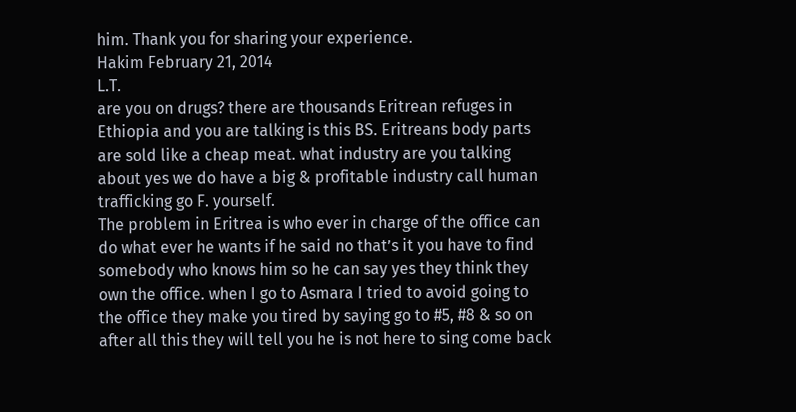him. Thank you for sharing your experience.
Hakim February 21, 2014
L.T.
are you on drugs? there are thousands Eritrean refuges in Ethiopia and you are talking is this BS. Eritreans body parts are sold like a cheap meat. what industry are you talking about yes we do have a big & profitable industry call human trafficking go F. yourself.
The problem in Eritrea is who ever in charge of the office can do what ever he wants if he said no that’s it you have to find somebody who knows him so he can say yes they think they own the office. when I go to Asmara I tried to avoid going to the office they make you tired by saying go to #5, #8 & so on after all this they will tell you he is not here to sing come back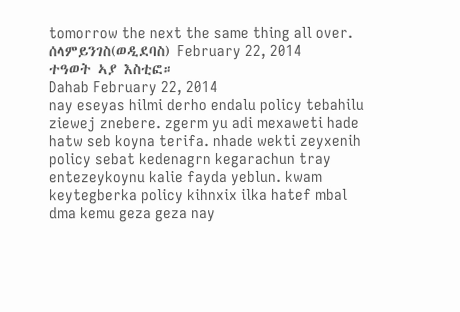tomorrow the next the same thing all over.
ሰላምይንገስ(ወዲደባስ) February 22, 2014
ተዓወት ኣያ እስቲፎ።
Dahab February 22, 2014
nay eseyas hilmi derho endalu policy tebahilu ziewej znebere. zgerm yu adi mexaweti hade hatw seb koyna terifa. nhade wekti zeyxenih policy sebat kedenagrn kegarachun tray entezeykoynu kalie fayda yeblun. kwam keytegberka policy kihnxix ilka hatef mbal dma kemu geza geza nay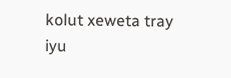kolut xeweta tray iyu